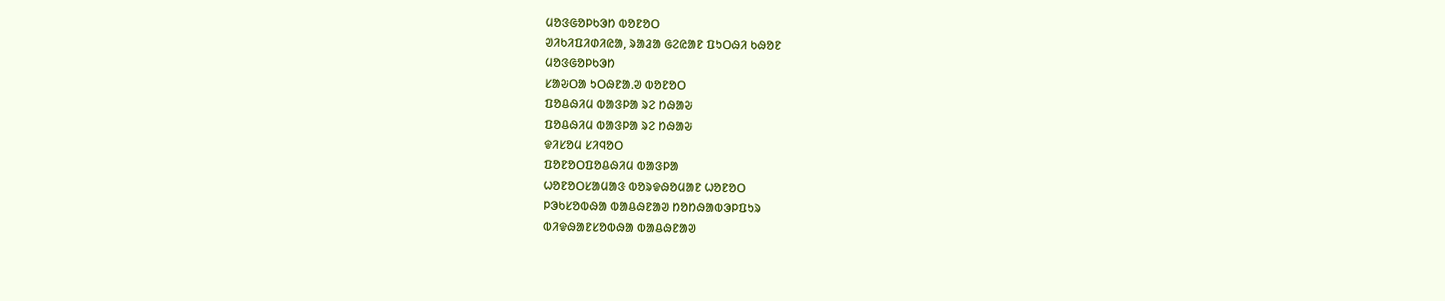ᱢᱚᱝᱜᱚᱞᱠᱳᱴ ᱵᱚᱱᱚᱛ
ᱣᱤᱠᱤᱯᱤᱰᱤᱭᱟ, ᱨᱟᱲᱟ ᱜᱮᱭᱟᱱ ᱯᱩᱛᱷᱤ ᱠᱷᱚᱱ
ᱢᱚᱝᱜᱚᱞᱠᱳᱴ
ᱥᱟᱶᱛᱟ ᱩᱛᱷᱱᱟᱹᱣ ᱵᱚᱱᱚᱛ
ᱯᱚᱪᱷᱤᱢ ᱵᱟᱝᱞᱟ ᱨᱮ ᱴᱷᱟᱶ
ᱯᱚᱪᱷᱤᱢ ᱵᱟᱝᱞᱟ ᱨᱮ ᱴᱷᱟᱶ
ᱫᱤᱥᱚᱢ ᱥᱤᱧᱚᱛ
ᱯᱚᱱᱚᱛᱯᱚᱪᱷᱤᱢ ᱵᱟᱝᱞᱟ
ᱦᱚᱱᱚᱛᱥᱟᱢᱟᱝ ᱵᱚᱨᱫᱷᱚᱢᱟᱱ ᱦᱚᱱᱚᱛ
ᱞᱳᱠᱥᱚᱵᱷᱟ ᱵᱟᱪᱷᱱᱟᱣ ᱴᱚᱴᱷᱟᱵᱳᱞᱯᱩᱨ
ᱵᱤᱫᱷᱟᱱᱥᱚᱵᱷᱟ ᱵᱟᱪᱷᱱᱟᱣ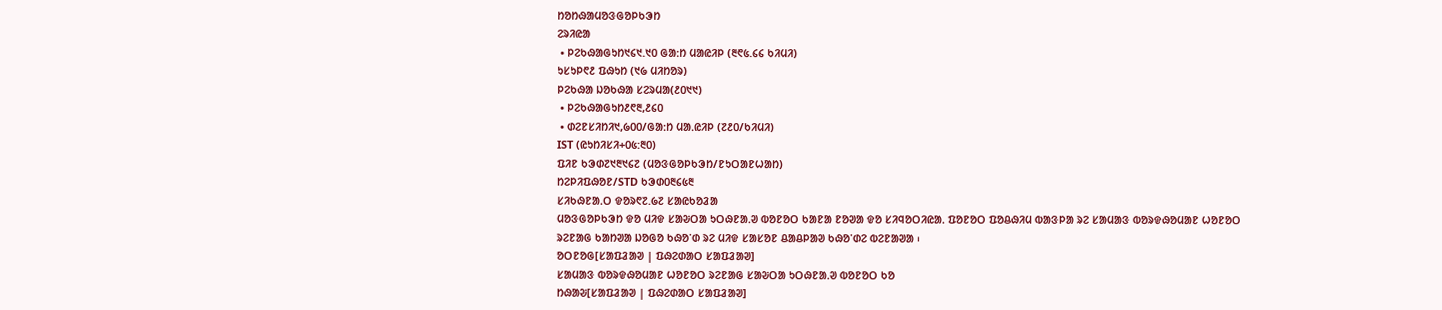ᱴᱚᱴᱷᱟᱢᱚᱝᱜᱚᱞᱠᱳᱴ
ᱮᱨᱤᱭᱟ
 • ᱞᱮᱠᱷᱟᱜᱩᱴ᱑᱔᱑.᱑᱐ ᱜᱟᱺᱴ ᱢᱟᱭᱤᱞ (᱓᱖᱕.᱔᱔ ᱠᱤᱢᱤ)
ᱩᱥᱩᱞ᱖᱒ ᱯᱷᱩᱴ (᱑᱙ ᱢᱤᱴᱚᱨ)
ᱞᱮᱠᱷᱟ ᱡᱚᱠᱷᱟ ᱥᱮᱨᱢᱟ(᱒᱐᱑᱑)
 • ᱞᱮᱠᱷᱟᱜᱩᱴ᱒᱖᱓,᱒᱔᱐
 • ᱰᱮᱱᱥᱤᱴᱤ᱑,᱙᱐᱐/ᱜᱟᱺᱴ ᱢᱟᱹᱭᱤᱞ (᱗᱒᱐/ᱠᱤᱢᱤ)
IST (ᱭᱩᱴᱤᱥᱤ+᱐᱕:᱓᱐)
ᱯᱤᱱ ᱠᱳᱰ᱗᱑᱓᱑᱔᱗ (ᱢᱚᱝᱜᱚᱞᱠᱳᱴ/ᱱᱩᱛᱟᱱᱦᱟᱴ)
ᱴᱮᱞᱤᱯᱷᱚᱱ/STD ᱠᱳᱰ᱐᱓᱔᱕᱓
ᱥᱤᱠᱷᱱᱟᱹᱛ ᱫᱚᱨ᱖᱗.᱙᱗ ᱥᱟᱭᱠᱚᱲᱟ
ᱢᱚᱝᱜᱚᱞᱠᱳᱴ ᱫᱚ ᱢᱤᱫ ᱥᱟᱶᱛᱟ ᱩᱛᱷᱱᱟᱹᱣ ᱵᱚᱱᱚᱛ ᱠᱟᱱᱟ ᱱᱚᱣᱟ ᱫᱚ ᱥᱤᱧᱚᱛᱤᱭᱟᱹ ᱯᱚᱱᱚᱛ ᱯᱚᱪᱷᱤᱢ ᱵᱟᱝᱞᱟ ᱨᱮ ᱥᱟᱢᱟᱝ ᱵᱚᱨᱫᱷᱚᱢᱟᱱ ᱦᱚᱱᱚᱛ ᱨᱮᱱᱟᱜ ᱠᱟᱴᱣᱟ ᱡᱚᱜᱚ ᱠᱷᱚᱸᱰ ᱨᱮ ᱢᱤᱫ ᱥᱟᱥᱚᱱ ᱪᱟᱪᱞᱟᱣ ᱠᱷᱚᱸᱰᱮ ᱵᱮᱱᱟᱣᱟ ᱾
ᱚᱛᱱᱚᱜ[ᱥᱟᱯᱲᱟᱣ | ᱯᱷᱮᱰᱟᱛ ᱥᱟᱯᱲᱟᱣ]
ᱥᱟᱢᱟᱝ ᱵᱚᱨᱫᱷᱚᱢᱟᱱ ᱦᱚᱱᱚᱛ ᱨᱮᱱᱟᱜ ᱥᱟᱶᱛᱟ ᱩᱛᱷᱱᱟᱹᱣ ᱵᱚᱱᱚᱛ ᱠᱚ
ᱴᱷᱟᱶ[ᱥᱟᱯᱲᱟᱣ | ᱯᱷᱮᱰᱟᱛ ᱥᱟᱯᱲᱟᱣ]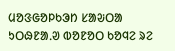ᱢᱚᱝᱜᱚᱞᱠᱳᱴ ᱥᱟᱶᱛᱟ ᱩᱛᱷᱱᱟᱹᱣ ᱵᱚᱱᱚᱛ ᱠᱚᱧᱮ ᱨᱮ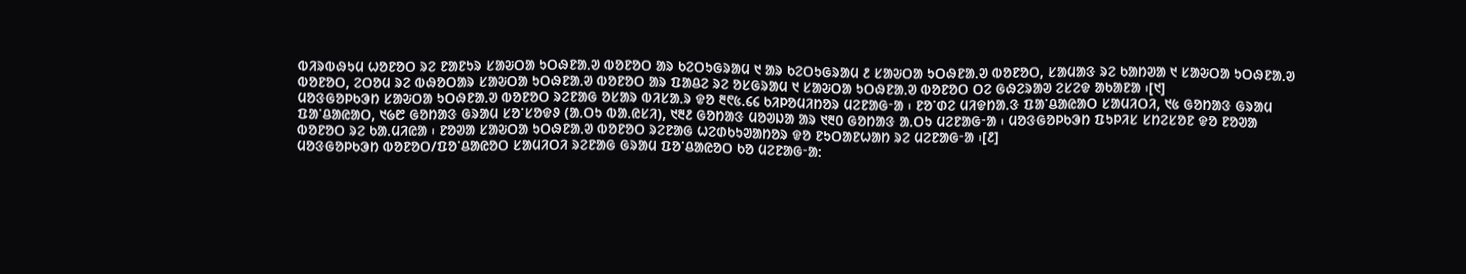ᱵᱤᱨᱵᱷᱩᱢ ᱦᱚᱱᱚᱛ ᱨᱮ ᱱᱟᱱᱩᱨ ᱥᱟᱶᱛᱟ ᱩᱛᱷᱱᱟᱹᱣ ᱵᱚᱱᱚᱛ ᱟᱨ ᱠᱮᱛᱩᱜᱨᱟᱢ ᱑ ᱟᱨ ᱠᱮᱛᱩᱜᱨᱟᱢ ᱒ ᱥᱟᱶᱛᱟ ᱩᱛᱷᱱᱟᱹᱣ ᱵᱚᱱᱚᱛ, ᱥᱟᱢᱟᱝ ᱨᱮ ᱠᱟᱴᱣᱟ ᱑ ᱥᱟᱶᱛᱟ ᱩᱛᱷᱱᱟᱹᱣ ᱵᱚᱱᱚᱛ, ᱮᱛᱚᱢ ᱨᱮ ᱵᱷᱚᱛᱟᱨ ᱥᱟᱶᱛᱟ ᱩᱛᱷᱱᱟᱹᱣ ᱵᱚᱱᱚᱛ ᱟᱨ ᱯᱟᱪᱮ ᱨᱮ ᱚᱥᱜᱨᱟᱢ ᱑ ᱥᱟᱶᱛᱟ ᱩᱛᱷᱱᱟᱹᱣ ᱵᱚᱱᱚᱛ ᱛᱮ ᱜᱷᱮᱨᱟᱣ ᱮᱥᱮᱫ ᱟᱠᱟᱱᱟ ᱾[᱑]
ᱢᱚᱝᱜᱚᱞᱠᱳᱴ ᱥᱟᱶᱛᱟ ᱩᱛᱷᱱᱟᱹᱣ ᱵᱚᱱᱚᱛ ᱨᱮᱱᱟᱜ ᱚᱥᱟᱨ ᱵᱤᱥᱟᱹᱨ ᱫᱚ ᱓᱖᱕.᱔᱔ ᱠᱤᱞᱚᱢᱤᱴᱚᱨ ᱢᱮᱱᱟᱜᱼᱟ ᱾ ᱱᱚᱸᱰᱮ ᱢᱤᱫᱴᱟᱹᱝ ᱯᱟᱸᱪᱟᱭᱟᱛ ᱥᱟᱢᱤᱛᱤ, ᱑᱕ ᱜᱚᱴᱟᱝ ᱜᱨᱟᱢ ᱯᱟᱸᱪᱟᱭᱟᱛ, ᱑᱙᱘ ᱜᱚᱴᱟᱝ ᱜᱨᱟᱢ ᱥᱚᱸᱥᱚᱫᱽ (ᱟᱹᱛᱩ ᱵᱟᱹᱭᱥᱤ), ᱑᱓᱒ ᱜᱚᱴᱟᱝ ᱢᱚᱣᱡᱟ ᱟᱨ ᱑᱓᱐ ᱜᱚᱴᱟᱝ ᱟᱹᱛᱩ ᱢᱮᱱᱟᱜᱼᱟ ᱾ ᱢᱚᱝᱜᱚᱞᱠᱳᱴ ᱯᱩᱞᱤᱥ ᱥᱴᱮᱥᱚᱱ ᱫᱚ ᱱᱚᱣᱟ ᱵᱚᱱᱚᱛ ᱨᱮ ᱠᱟᱹᱢᱤᱭᱟ ᱾ ᱱᱚᱣᱟ ᱥᱟᱶᱛᱟ ᱩᱛᱷᱱᱟᱹᱣ ᱵᱚᱱᱚᱛ ᱨᱮᱱᱟᱜ ᱦᱮᱰᱠᱩᱣᱟᱴᱚᱨ ᱫᱚ ᱱᱩᱛᱟᱱᱦᱟᱴ ᱨᱮ ᱢᱮᱱᱟᱜᱼᱟ ᱾[᱒]
ᱢᱚᱝᱜᱚᱞᱠᱳᱴ ᱵᱚᱱᱚᱛ/ᱯᱚᱸᱪᱟᱭᱚᱛ ᱥᱟᱢᱤᱛᱤ ᱨᱮᱱᱟᱜ ᱜᱨᱟᱢ ᱯᱚᱸᱪᱟᱭᱚᱛ ᱠᱚ ᱢᱮᱱᱟᱜᱼᱟ: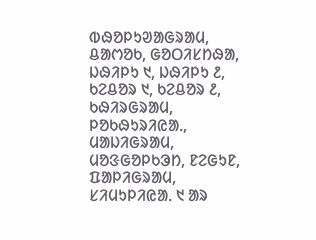ᱵᱷᱚᱞᱩᱣᱟᱜᱨᱟᱢ, ᱪᱟᱬᱚᱠ, ᱜᱚᱛᱤᱥᱴᱷᱟ, ᱡᱷᱤᱞᱩ ᱑, ᱡᱷᱤᱞᱩ ᱒, ᱠᱮᱪᱚᱨ ᱑, ᱠᱮᱪᱚᱨ ᱒, ᱠᱷᱤᱨᱜᱨᱟᱢ, ᱞᱚᱠᱷᱩᱨᱤᱭᱟᱹ, ᱢᱟᱡᱤᱜᱨᱟᱢ, ᱢᱚᱝᱜᱚᱞᱠᱳᱴ, ᱱᱮᱜᱩᱱ, ᱯᱟᱞᱤᱜᱨᱟᱢ, ᱥᱤᱢᱩᱞᱤᱭᱟᱹ ᱑ ᱟᱨ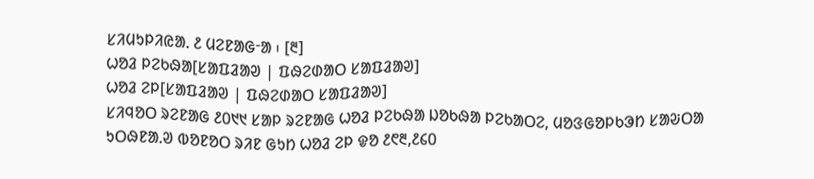ᱥᱤᱢᱩᱞᱤᱭᱟᱹ ᱒ ᱢᱮᱱᱟᱜᱼᱟ ᱾ [᱓]
ᱦᱚᱲ ᱞᱮᱠᱷᱟ[ᱥᱟᱯᱲᱟᱣ | ᱯᱷᱮᱰᱟᱛ ᱥᱟᱯᱲᱟᱣ]
ᱦᱚᱲ ᱮᱞ[ᱥᱟᱯᱲᱟᱣ | ᱯᱷᱮᱰᱟᱛ ᱥᱟᱯᱲᱟᱣ]
ᱥᱤᱧᱚᱛ ᱨᱮᱱᱟᱜ ᱒᱐᱑᱑ ᱥᱟᱞ ᱨᱮᱱᱟᱜ ᱦᱚᱲ ᱞᱮᱠᱷᱟ ᱡᱚᱠᱷᱟ ᱞᱮᱠᱟᱛᱮ, ᱢᱚᱝᱜᱚᱞᱠᱳᱴ ᱥᱟᱶᱛᱟ ᱩᱛᱷᱱᱟᱹᱣ ᱵᱚᱱᱚᱛ ᱨᱤᱱ ᱜᱩᱴ ᱦᱚᱲ ᱮᱞ ᱫᱚ ᱒᱖᱓,᱒᱔᱐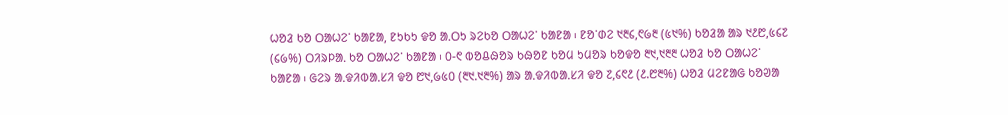ᱦᱚᱲ ᱠᱚ ᱛᱟᱦᱮᱸ ᱠᱟᱱᱟ, ᱱᱩᱠᱩ ᱫᱚ ᱟᱹᱛᱩ ᱨᱮᱠᱚ ᱛᱟᱦᱮᱸ ᱠᱟᱱᱟ ᱾ ᱱᱚᱸᱰᱮ ᱑᱓᱔,᱖᱙᱓ (᱕᱑%) ᱠᱚᱲᱟ ᱟᱨ ᱑᱒᱘,᱕᱔᱗ (᱔᱙%) ᱛᱤᱨᱞᱟᱹ ᱠᱚ ᱛᱟᱦᱮᱸ ᱠᱟᱱᱟ ᱾ ᱐-᱖ ᱵᱚᱪᱷᱚᱨ ᱠᱷᱚᱱ ᱠᱚᱢ ᱩᱢᱚᱨ ᱠᱚᱫᱚ ᱓᱑,᱑᱓᱓ ᱦᱚᱲ ᱠᱚ ᱛᱟᱦᱮᱸ ᱠᱟᱱᱟ ᱾ ᱜᱮᱨ ᱟᱹᱫᱤᱵᱟᱹᱥᱤ ᱫᱚ ᱘᱑,᱙᱕᱐ (᱓᱑.᱑᱓%) ᱟᱨ ᱟᱹᱫᱤᱵᱟᱹᱥᱤ ᱫᱚ ᱗,᱔᱖᱒ (᱒.᱘᱓%) ᱦᱚᱲ ᱢᱮᱱᱟᱜ ᱠᱚᱣᱟ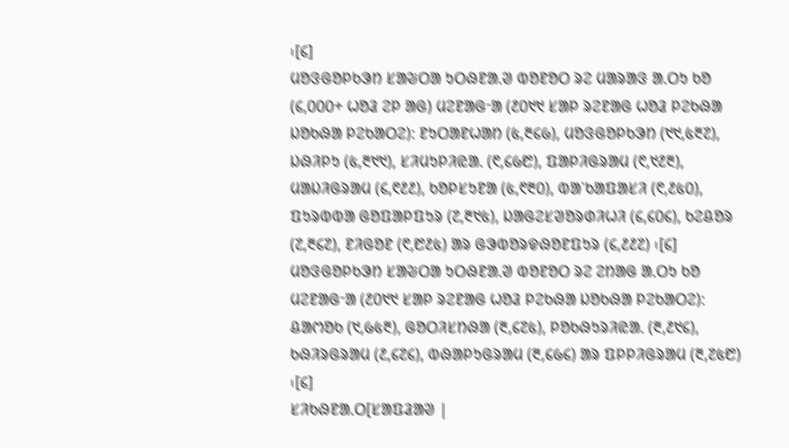᱾[᱔]
ᱢᱚᱝᱜᱚᱞᱠᱳᱴ ᱥᱟᱶᱛᱟ ᱩᱛᱷᱱᱟᱹᱣ ᱵᱚᱱᱚᱛ ᱨᱮ ᱢᱟᱨᱟᱝ ᱟᱹᱛᱩ ᱠᱚ (᱔,᱐᱐᱐+ ᱦᱚᱲ ᱮᱞ ᱟᱜ) ᱢᱮᱱᱟᱜᱼᱟ (᱒᱐᱑᱑ ᱥᱟᱞ ᱨᱮᱱᱟᱜ ᱦᱚᱲ ᱞᱮᱠᱷᱟ ᱡᱚᱠᱷᱟ ᱞᱮᱠᱟᱛᱮ): ᱱᱩᱛᱟᱱᱦᱟᱴ (᱕,᱓᱔᱙), ᱢᱚᱝᱜᱚᱞᱠᱳᱴ (᱑᱑,᱕᱓᱗), ᱡᱷᱤᱞᱩ (᱕,᱓᱑᱑), ᱥᱤᱢᱩᱞᱤᱭᱟᱹ (᱖,᱔᱙᱘), ᱯᱟᱞᱤᱜᱨᱟᱢ (᱖,᱑᱒᱓), ᱢᱟᱡᱤᱜᱨᱟᱢ (᱔,᱖᱒᱒), ᱠᱚᱞᱥᱩᱱᱟ (᱕,᱖᱓᱐), ᱵᱟᱸᱠᱟᱯᱟᱥᱤ (᱖,᱒᱕᱐), ᱯᱩᱨᱵᱵᱟ ᱜᱚᱯᱟᱞᱯᱩᱨ (᱗,᱓᱑᱕), ᱡᱟᱜᱮᱥᱣᱚᱨᱰᱤᱦᱤ (᱔,᱔᱐᱔), ᱠᱮᱪᱚᱨ (᱗,᱓᱔᱗), ᱱᱤᱜᱚᱱ (᱖,᱘᱒᱕) ᱟᱨ ᱜᱳᱵᱚᱨᱫᱷᱚᱱᱯᱩᱨ (᱔,᱒᱒᱗) ᱾[᱔]
ᱢᱚᱝᱜᱚᱞᱠᱳᱴ ᱥᱟᱶᱛᱟ ᱩᱛᱷᱱᱟᱹᱣ ᱵᱚᱱᱚᱛ ᱨᱮ ᱮᱴᱟᱜ ᱟᱹᱛᱩ ᱠᱚ ᱢᱮᱱᱟᱜᱼᱟ (᱒᱐᱑᱑ ᱥᱟᱞ ᱨᱮᱱᱟᱜ ᱦᱚᱲ ᱞᱮᱠᱷᱟ ᱡᱚᱠᱷᱟ ᱞᱮᱠᱟᱛᱮ): ᱪᱟᱬᱚᱠ (᱑,᱙᱕᱓), ᱜᱚᱛᱤᱥᱴᱷᱟ (᱓,᱔᱗᱕), ᱞᱚᱠᱷᱩᱨᱤᱭᱟᱹ (᱓,᱒᱑᱔), ᱠᱷᱤᱨᱜᱨᱟᱢ (᱒,᱔᱗᱔), ᱵᱷᱟᱞᱩᱜᱨᱟᱢ (᱓,᱔᱙᱔) ᱟᱨ ᱯᱞᱞᱤᱜᱨᱟᱢ (᱓,᱗᱕᱘) ᱾[᱔]
ᱥᱤᱠᱷᱱᱟᱹᱛ[ᱥᱟᱯᱲᱟᱣ |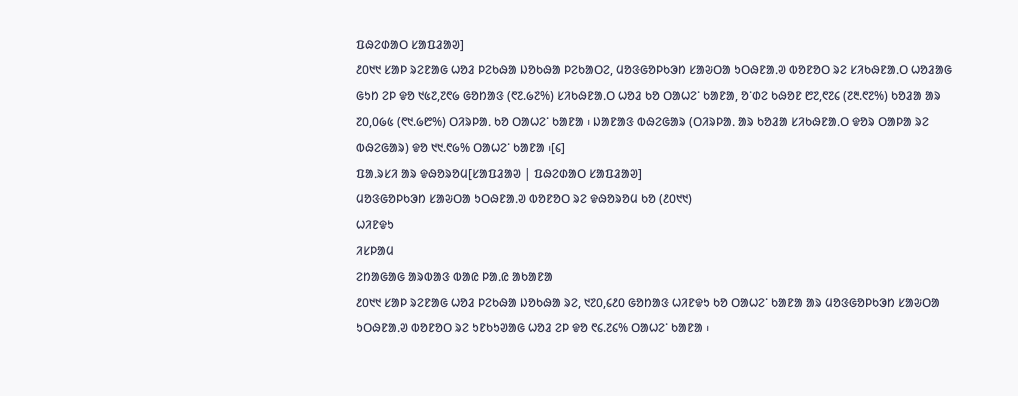ᱯᱷᱮᱰᱟᱛ ᱥᱟᱯᱲᱟᱣ]
᱒᱐᱑᱑ ᱥᱟᱞ ᱨᱮᱱᱟᱜ ᱦᱚᱲ ᱞᱮᱠᱷᱟ ᱡᱚᱠᱷᱟ ᱞᱮᱠᱟᱛᱮ, ᱢᱚᱝᱜᱚᱞᱠᱳᱴ ᱥᱟᱶᱛᱟ ᱩᱛᱷᱱᱟᱹᱣ ᱵᱚᱱᱚᱛ ᱨᱮ ᱥᱤᱠᱷᱱᱟᱹᱛ ᱦᱚᱲᱟᱜ ᱜᱩᱴ ᱮᱞ ᱫᱚ ᱑᱕᱗,᱗᱖᱙ ᱜᱚᱴᱟᱝ (᱖᱗.᱙᱗%) ᱥᱤᱠᱷᱱᱟᱹᱛ ᱦᱚᱲ ᱠᱚ ᱛᱟᱦᱮᱸ ᱠᱟᱱᱟ, ᱚᱸᱰᱮ ᱠᱷᱚᱱ ᱘᱗,᱖᱗᱔ (᱗᱓.᱖᱗%) ᱠᱚᱲᱟ ᱟᱨ ᱗᱐,᱐᱙᱕ (᱖᱑.᱙᱘%) ᱛᱤᱨᱞᱟᱹ ᱠᱚ ᱛᱟᱦᱮᱸ ᱠᱟᱱᱟ ᱾ ᱡᱟᱱᱟᱝ ᱵᱷᱮᱜᱟᱨ (ᱛᱤᱨᱞᱟᱹ ᱟᱨ ᱠᱚᱲᱟ ᱥᱤᱠᱷᱱᱟᱹᱛ ᱫᱚᱨ ᱛᱟᱞᱟ ᱨᱮ ᱵᱷᱮᱜᱟᱨ) ᱫᱚ ᱑᱑.᱖᱙% ᱛᱟᱦᱮᱸ ᱠᱟᱱᱟ ᱾[᱔]
ᱯᱟᱹᱨᱥᱤ ᱟᱨ ᱫᱷᱚᱨᱚᱢ[ᱥᱟᱯᱲᱟᱣ | ᱯᱷᱮᱰᱟᱛ ᱥᱟᱯᱲᱟᱣ]
ᱢᱚᱝᱜᱚᱞᱠᱳᱴ ᱥᱟᱶᱛᱟ ᱩᱛᱷᱱᱟᱹᱣ ᱵᱚᱱᱚᱛ ᱨᱮ ᱫᱷᱚᱨᱚᱢ ᱠᱚ (᱒᱐᱑᱑)
ᱦᱤᱱᱫᱩ
ᱤᱥᱞᱟᱢ
ᱮᱴᱟᱜᱟᱜ ᱟᱨᱵᱟᱝ ᱵᱟᱭ ᱞᱟᱹᱭ ᱟᱠᱟᱱᱟ
᱒᱐᱑᱑ ᱥᱟᱞ ᱨᱮᱱᱟᱜ ᱦᱚᱲ ᱞᱮᱠᱷᱟ ᱡᱚᱠᱷᱟ ᱨᱮ, ᱑᱗᱐,᱔᱒᱐ ᱜᱚᱴᱟᱝ ᱦᱤᱱᱫᱩ ᱠᱚ ᱛᱟᱦᱮᱸ ᱠᱟᱱᱟ ᱟᱨ ᱢᱚᱝᱜᱚᱞᱠᱳᱴ ᱥᱟᱶᱛᱟ ᱩᱛᱷᱱᱟᱹᱣ ᱵᱚᱱᱚᱛ ᱨᱮ ᱩᱱᱠᱩᱣᱟᱜ ᱦᱚᱲ ᱮᱞ ᱫᱚ ᱖᱔.᱗᱔% ᱛᱟᱦᱮᱸ ᱠᱟᱱᱟ ᱾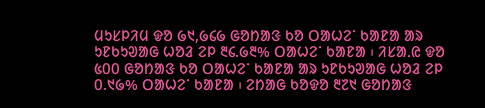ᱢᱩᱥᱞᱤᱢ ᱫᱚ ᱙᱑,᱙᱔᱙ ᱜᱚᱴᱟᱝ ᱠᱚ ᱛᱟᱦᱮᱸ ᱠᱟᱱᱟ ᱟᱨ ᱩᱱᱠᱩᱣᱟᱜ ᱦᱚᱲ ᱮᱞ ᱓᱔.᱙᱓% ᱛᱟᱦᱮᱸ ᱠᱟᱱᱟ ᱾ ᱤᱥᱟᱹᱭ ᱫᱚ ᱕᱐᱐ ᱜᱚᱴᱟᱝ ᱠᱚ ᱛᱟᱦᱮᱸ ᱠᱟᱱᱟ ᱟᱨ ᱩᱱᱠᱩᱣᱟᱜ ᱦᱚᱲ ᱮᱞ ᱐.᱑᱙% ᱛᱟᱦᱮᱸ ᱠᱟᱱᱟ ᱾ ᱮᱴᱟᱜ ᱠᱚᱫᱚ ᱓᱗᱑ ᱜᱚᱴᱟᱝ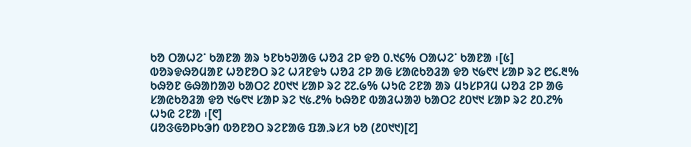ᱠᱚ ᱛᱟᱦᱮᱸ ᱠᱟᱱᱟ ᱟᱨ ᱩᱱᱠᱩᱣᱟᱜ ᱦᱚᱲ ᱮᱞ ᱫᱚ ᱐.᱑᱔% ᱛᱟᱦᱮᱸ ᱠᱟᱱᱟ ᱾[᱕]
ᱵᱚᱨᱫᱷᱚᱢᱟᱱ ᱦᱚᱱᱚᱛ ᱨᱮ ᱦᱤᱱᱫᱩ ᱦᱚᱲ ᱮᱞ ᱟᱜ ᱥᱟᱭᱠᱚᱲᱟ ᱫᱚ ᱑᱙᱖᱑ ᱥᱟᱞ ᱨᱮ ᱘᱔.᱓% ᱠᱷᱚᱱ ᱜᱷᱟᱴᱟᱣ ᱠᱟᱛᱮ ᱒᱐᱑᱑ ᱥᱟᱞ ᱨᱮ ᱗᱗.᱙% ᱦᱩᱭ ᱮᱱᱟ ᱟᱨ ᱢᱩᱥᱞᱤᱢ ᱦᱚᱲ ᱮᱞ ᱟᱜ ᱥᱟᱭᱠᱚᱲᱟ ᱫᱚ ᱑᱙᱖᱑ ᱥᱟᱞ ᱨᱮ ᱑᱕.᱒% ᱠᱷᱚᱱ ᱵᱟᱲᱦᱟᱣ ᱠᱟᱛᱮ ᱒᱐᱑᱑ ᱥᱟᱞ ᱨᱮ ᱒᱐.᱗% ᱦᱩᱭ ᱮᱱᱟ ᱾[᱖]
ᱢᱚᱝᱜᱚᱞᱠᱳᱴ ᱵᱚᱱᱚᱛ ᱨᱮᱱᱟᱜ ᱯᱟᱹᱨᱥᱤ ᱠᱚ (᱒᱐᱑᱑)[᱗]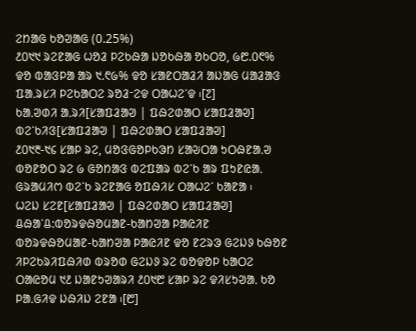ᱮᱴᱟᱜ ᱠᱚᱣᱟᱜ (0.25%)
᱒᱐᱑᱑ ᱨᱮᱱᱟᱜ ᱦᱚᱲ ᱞᱮᱠᱷᱟ ᱡᱚᱠᱷᱟ ᱚᱠᱛᱚ, ᱙᱘.᱐᱖% ᱫᱚ ᱵᱟᱝᱞᱟ ᱟᱨ ᱑.᱖᱙% ᱫᱚ ᱥᱟᱱᱛᱟᱲᱤ ᱟᱡᱟᱜ ᱢᱟᱲᱟᱝ ᱯᱟᱹᱨᱥᱤ ᱞᱮᱠᱟᱛᱮ ᱨᱚᱲᱼᱮᱫ ᱛᱟᱦᱮᱸᱫ ᱾[᱗]
ᱠᱟᱹᱣᱰᱤ ᱟᱹᱨᱤ[ᱥᱟᱯᱲᱟᱣ | ᱯᱷᱮᱰᱟᱛ ᱥᱟᱯᱲᱟᱣ]
ᱵᱮᱸᱠᱤᱝ[ᱥᱟᱯᱲᱟᱣ | ᱯᱷᱮᱰᱟᱛ ᱥᱟᱯᱲᱟᱣ]
᱒᱐᱑᱓-᱑᱔ ᱥᱟᱞ ᱨᱮ, ᱢᱚᱝᱜᱚᱞᱠᱳᱴ ᱥᱟᱶᱛᱟ ᱩᱛᱷᱱᱟᱹᱣ ᱵᱚᱱᱚᱛ ᱨᱮ ᱙ ᱜᱚᱴᱟᱝ ᱵᱮᱯᱟᱨ ᱵᱮᱸᱠ ᱟᱨ ᱯᱩᱱᱭᱟᱹ ᱜᱨᱟᱢᱤᱬ ᱵᱮᱸᱠ ᱨᱮᱱᱟᱜ ᱚᱯᱷᱤᱥ ᱛᱟᱦᱮᱸ ᱠᱟᱱᱟ ᱾
ᱦᱮᱡ ᱥᱮᱱ[ᱥᱟᱯᱲᱟᱣ | ᱯᱷᱮᱰᱟᱛ ᱥᱟᱯᱲᱟᱣ]
ᱪᱷᱟᱸᱪ:ᱵᱚᱨᱫᱷᱚᱢᱟᱱ-ᱠᱟᱴᱣᱟ ᱞᱟᱭᱤᱱ
ᱵᱚᱨᱫᱷᱚᱢᱟᱱ-ᱠᱟᱴᱣᱟ ᱞᱟᱭᱤᱱ ᱫᱚ ᱱᱮᱨᱳ ᱜᱮᱡᱽ ᱠᱷᱚᱱ ᱤᱞᱮᱠᱨᱤᱯᱷᱤᱰ ᱵᱨᱚᱰ ᱜᱮᱡᱽ ᱨᱮ ᱵᱚᱫᱚᱞ ᱠᱟᱛᱮ ᱛᱟᱭᱚᱢ ᱑᱒ ᱡᱟᱱᱩᱣᱟᱨᱤ ᱒᱐᱑᱘ ᱥᱟᱞ ᱨᱮ ᱫᱤᱥᱩᱣᱟᱹ ᱠᱚ ᱞᱟᱹᱜᱤᱫ ᱡᱷᱤᱡ ᱮᱱᱟ ᱾[᱘]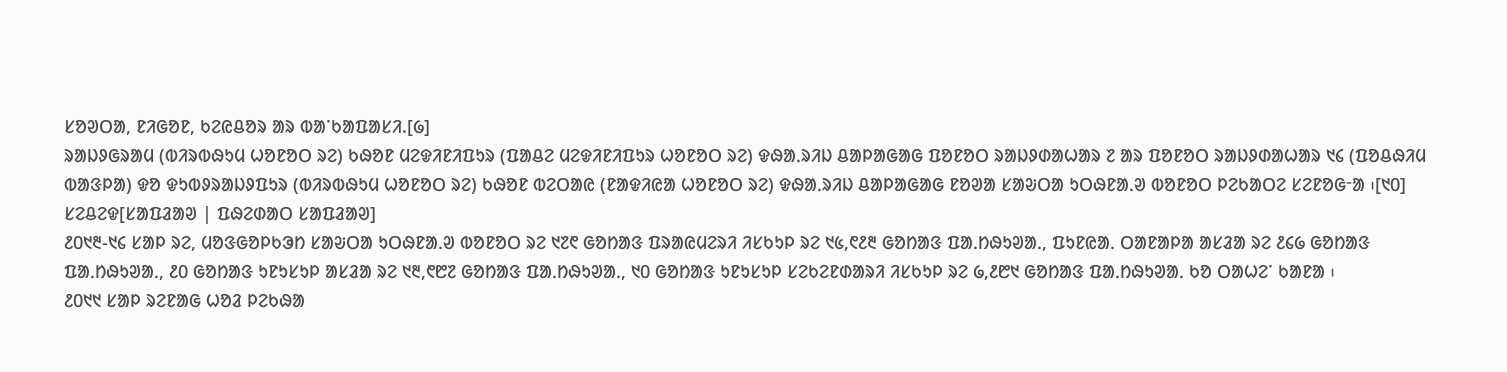ᱥᱚᱣᱛᱟ, ᱱᱤᱜᱚᱱ, ᱠᱮᱭᱪᱚᱨ ᱟᱨ ᱵᱟᱸᱠᱟᱯᱟᱥᱤ.[᱙]
ᱨᱟᱡᱽᱜᱨᱟᱢ (ᱵᱤᱨᱵᱷᱩᱢ ᱦᱚᱱᱚᱛ ᱨᱮ) ᱠᱷᱚᱱ ᱢᱮᱫᱤᱱᱤᱯᱩᱨ (ᱯᱟᱪᱮ ᱢᱮᱫᱤᱱᱤᱯᱩᱨ ᱦᱚᱱᱚᱛ ᱨᱮ) ᱫᱷᱟᱹᱨᱤᱡ ᱪᱟᱞᱟᱜᱟᱜ ᱯᱚᱱᱚᱛ ᱨᱟᱡᱽᱰᱟᱦᱟᱨ ᱗ ᱟᱨ ᱯᱚᱱᱚᱛ ᱨᱟᱡᱽᱰᱟᱦᱟᱨ ᱑᱔ (ᱯᱚᱪᱷᱤᱢ ᱵᱟᱝᱞᱟ) ᱫᱚ ᱫᱩᱵᱽᱨᱟᱡᱽᱯᱩᱨ (ᱵᱤᱨᱵᱷᱩᱢ ᱦᱚᱱᱚᱛ ᱨᱮ) ᱠᱷᱚᱱ ᱵᱮᱛᱟᱭ (ᱱᱟᱫᱤᱭᱟ ᱦᱚᱱᱚᱛ ᱨᱮ) ᱫᱷᱟᱹᱨᱤᱡ ᱪᱟᱞᱟᱜᱟᱜ ᱱᱚᱣᱟ ᱥᱟᱶᱛᱟ ᱩᱛᱷᱱᱟᱹᱣ ᱵᱚᱱᱚᱛ ᱞᱮᱠᱟᱛᱮ ᱥᱮᱱᱚᱜᱼᱟ ᱾[᱑᱐]
ᱥᱮᱪᱮᱫ[ᱥᱟᱯᱲᱟᱣ | ᱯᱷᱮᱰᱟᱛ ᱥᱟᱯᱲᱟᱣ]
᱒᱐᱑᱓-᱑᱔ ᱥᱟᱞ ᱨᱮ, ᱢᱚᱝᱜᱚᱞᱠᱳᱴ ᱥᱟᱶᱛᱟ ᱩᱛᱷᱱᱟᱹᱣ ᱵᱚᱱᱚᱛ ᱨᱮ ᱑᱗᱖ ᱜᱚᱴᱟᱝ ᱯᱨᱟᱭᱢᱮᱨᱤ ᱤᱥᱠᱩᱞ ᱨᱮ ᱑᱕,᱖᱒᱓ ᱜᱚᱴᱟᱝ ᱯᱟᱹᱴᱷᱩᱣᱟᱹ, ᱯᱩᱱᱭᱟᱹ ᱛᱟᱱᱟᱞᱟ ᱟᱥᱲᱟ ᱨᱮ ᱒᱔᱙ ᱜᱚᱴᱟᱝ ᱯᱟᱹᱴᱷᱩᱣᱟᱹ, ᱒᱐ ᱜᱚᱴᱟᱝ ᱩᱱᱩᱥᱩᱞ ᱟᱥᱲᱟ ᱨᱮ ᱑᱓,᱖᱘᱗ ᱜᱚᱴᱟᱝ ᱯᱟᱹᱴᱷᱩᱣᱟᱹ, ᱑᱐ ᱜᱚᱴᱟᱝ ᱩᱱᱩᱥᱩᱞ ᱥᱮᱠᱮᱱᱰᱟᱨᱤ ᱤᱥᱠᱩᱞ ᱨᱮ ᱙,᱒᱘᱑ ᱜᱚᱴᱟᱝ ᱯᱟᱹᱴᱷᱩᱣᱟᱹ ᱠᱚ ᱛᱟᱦᱮᱸ ᱠᱟᱱᱟ ᱾
᱒᱐᱑᱑ ᱥᱟᱞ ᱨᱮᱱᱟᱜ ᱦᱚᱲ ᱞᱮᱠᱷᱟ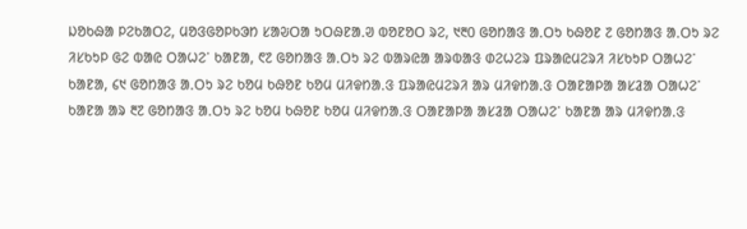ᱡᱚᱠᱷᱟ ᱞᱮᱠᱟᱛᱮ, ᱢᱚᱝᱜᱚᱞᱠᱳᱴ ᱥᱟᱶᱛᱟ ᱩᱛᱷᱱᱟᱹᱣ ᱵᱚᱱᱚᱛ ᱨᱮ, ᱑᱓᱐ ᱜᱚᱴᱟᱝ ᱟᱹᱛᱩ ᱠᱷᱚᱱ ᱗ ᱜᱚᱴᱟᱝ ᱟᱹᱛᱩ ᱨᱮ ᱤᱥᱠᱩᱞ ᱜᱮ ᱵᱟᱭ ᱛᱟᱦᱮᱸ ᱠᱟᱱᱟ, ᱖᱗ ᱜᱚᱴᱟᱝ ᱟᱹᱛᱩ ᱨᱮ ᱵᱟᱨᱭᱟ ᱟᱨᱵᱟᱝ ᱰᱮᱦᱮᱨ ᱯᱨᱟᱭᱢᱮᱨᱤ ᱤᱥᱠᱩᱞ ᱛᱟᱦᱮᱸ ᱠᱟᱱᱟ, ᱔᱑ ᱜᱚᱴᱟᱝ ᱟᱹᱛᱩ ᱨᱮ ᱠᱚᱢ ᱠᱷᱚᱱ ᱠᱚᱢ ᱢᱤᱫᱴᱟᱹᱝ ᱯᱨᱟᱭᱢᱮᱨᱤ ᱟᱨ ᱢᱤᱫᱴᱟᱹᱝ ᱛᱟᱱᱟᱞᱟ ᱟᱥᱲᱟ ᱛᱟᱦᱮᱸ ᱠᱟᱱᱟ ᱟᱨ ᱓᱗ ᱜᱚᱴᱟᱝ ᱟᱹᱛᱩ ᱨᱮ ᱠᱚᱢ ᱠᱷᱚᱱ ᱠᱚᱢ ᱢᱤᱫᱴᱟᱹᱝ ᱛᱟᱱᱟᱞᱟ ᱟᱥᱲᱟ ᱛᱟᱦᱮᱸ ᱠᱟᱱᱟ ᱟᱨ ᱢᱤᱫᱴᱟᱹᱝ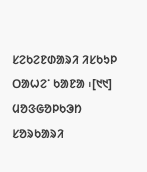ᱥᱮᱠᱮᱱᱰᱟᱨᱤ ᱤᱥᱠᱩᱞ ᱛᱟᱦᱮᱸ ᱠᱟᱱᱟ ᱾[᱑᱑]
ᱢᱚᱝᱜᱚᱞᱠᱳᱴ ᱥᱚᱨᱠᱟᱨᱤ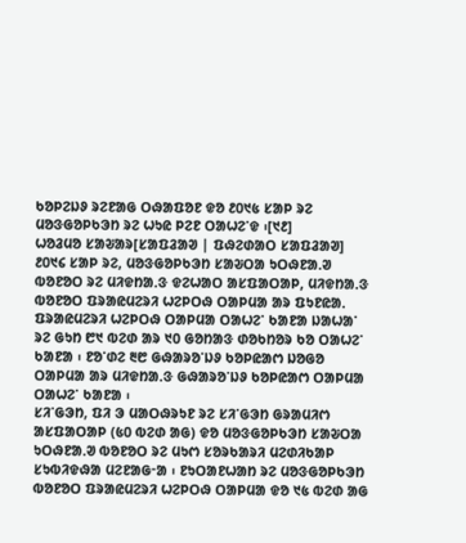ᱠᱚᱞᱮᱡᱽ ᱨᱮᱱᱟᱜ ᱛᱷᱟᱯᱚᱱ ᱫᱚ ᱒᱐᱑᱕ ᱥᱟᱞ ᱨᱮ ᱢᱚᱝᱜᱚᱞᱠᱳᱴ ᱨᱮ ᱦᱩᱭ ᱞᱮᱱ ᱛᱟᱦᱮᱸᱫ ᱾[᱑᱒]
ᱦᱚᱲᱢᱚ ᱥᱟᱶᱟᱨ[ᱥᱟᱯᱲᱟᱣ | ᱯᱷᱮᱰᱟᱛ ᱥᱟᱯᱲᱟᱣ]
᱒᱐᱑᱔ ᱥᱟᱞ ᱨᱮ, ᱢᱚᱝᱜᱚᱞᱠᱳᱴ ᱥᱟᱶᱛᱟ ᱩᱛᱷᱱᱟᱹᱣ ᱵᱚᱱᱚᱛ ᱨᱮ ᱢᱤᱫᱴᱟᱹᱝ ᱫᱮᱦᱟᱛ ᱟᱥᱯᱟᱛᱟᱞ, ᱢᱤᱫᱴᱟᱹᱝ ᱵᱚᱱᱚᱛ ᱯᱨᱟᱭᱢᱮᱨᱤ ᱦᱮᱞᱛᱷ ᱛᱟᱞᱢᱟ ᱟᱨ ᱯᱩᱱᱭᱟᱹ ᱯᱨᱟᱭᱢᱮᱨᱤ ᱦᱮᱞᱛᱷ ᱛᱟᱞᱢᱟ ᱛᱟᱦᱮᱸ ᱠᱟᱱᱟ ᱡᱟᱦᱟᱸ ᱨᱮ ᱜᱩᱴ ᱘᱑ ᱵᱮᱰ ᱟᱨ ᱑᱐ ᱜᱚᱴᱟᱝ ᱰᱚᱠᱴᱚᱨ ᱠᱚ ᱛᱟᱦᱮᱸ ᱠᱟᱱᱟ ᱾ ᱱᱚᱸᱰᱮ ᱓᱘ ᱜᱷᱟᱨᱚᱸᱡᱽ ᱠᱚᱞᱭᱟᱬ ᱡᱚᱜᱚ ᱛᱟᱞᱢᱟ ᱟᱨ ᱢᱤᱫᱴᱟᱹᱝ ᱜᱷᱟᱨᱚᱸᱡᱽ ᱠᱚᱞᱭᱟᱬ ᱛᱟᱞᱢᱟ ᱛᱟᱦᱮᱸ ᱠᱟᱱᱟ ᱾
ᱥᱤᱸᱜᱳᱴ, ᱯᱤ ᱳ ᱢᱟᱛᱷᱨᱩᱱ ᱨᱮ ᱥᱤᱸᱜᱳᱴ ᱜᱨᱟᱢᱤᱬ ᱟᱥᱯᱟᱛᱟᱞ (᱕᱐ ᱵᱮᱰ ᱟᱜ) ᱫᱚ ᱢᱚᱝᱜᱚᱞᱠᱳᱴ ᱥᱟᱶᱛᱟ ᱩᱛᱷᱱᱟᱹᱣ ᱵᱚᱱᱚᱛ ᱨᱮ ᱢᱩᱬ ᱥᱚᱨᱠᱟᱨᱤ ᱢᱮᱰᱤᱠᱟᱞ ᱥᱩᱵᱤᱫᱷᱟ ᱢᱮᱱᱟᱜᱼᱟ ᱾ ᱱᱩᱛᱟᱱᱦᱟᱴ ᱨᱮ ᱢᱚᱝᱜᱚᱞᱠᱳᱴ ᱵᱚᱱᱚᱛ ᱯᱨᱟᱭᱢᱮᱨᱤ ᱦᱮᱞᱛᱷ ᱛᱟᱞᱢᱟ ᱫᱚ ᱑᱕ ᱵᱮᱰ ᱟᱜ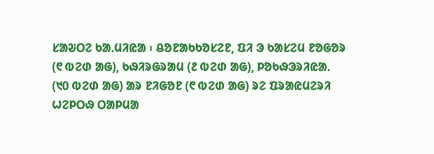ᱥᱟᱶᱛᱮ ᱠᱟᱹᱢᱤᱭᱟ ᱾ ᱪᱚᱱᱟᱠᱠᱚᱥᱮᱱ, ᱯᱤ ᱳ ᱠᱟᱥᱮᱢ ᱱᱚᱜᱚᱨ (᱖ ᱵᱮᱰ ᱟᱜ), ᱠᱷᱤᱨᱜᱨᱟᱢ (᱒ ᱵᱮᱰ ᱟᱜ), ᱞᱚᱠᱷᱳᱨᱤᱭᱟᱹ (᱑᱐ ᱵᱮᱰ ᱟᱜ) ᱟᱨ ᱱᱤᱜᱚᱱ (᱖ ᱵᱮᱰ ᱟᱜ) ᱨᱮ ᱯᱨᱟᱭᱢᱮᱨᱤ ᱦᱮᱞᱛᱷ ᱛᱟᱞᱢᱟ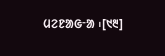ᱢᱮᱱᱟᱜᱼᱟ ᱾[᱑᱓]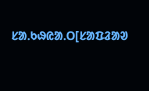ᱥᱟᱹᱠᱷᱭᱟᱹᱛ[ᱥᱟᱯᱲᱟᱣ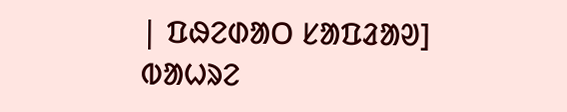| ᱯᱷᱮᱰᱟᱛ ᱥᱟᱯᱲᱟᱣ]
ᱵᱟᱦᱨᱮ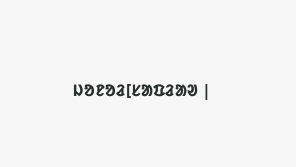ᱡᱚᱱᱚᱲ[ᱥᱟᱯᱲᱟᱣ |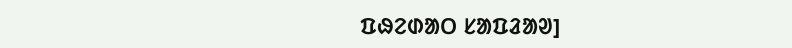ᱯᱷᱮᱰᱟᱛ ᱥᱟᱯᱲᱟᱣ]